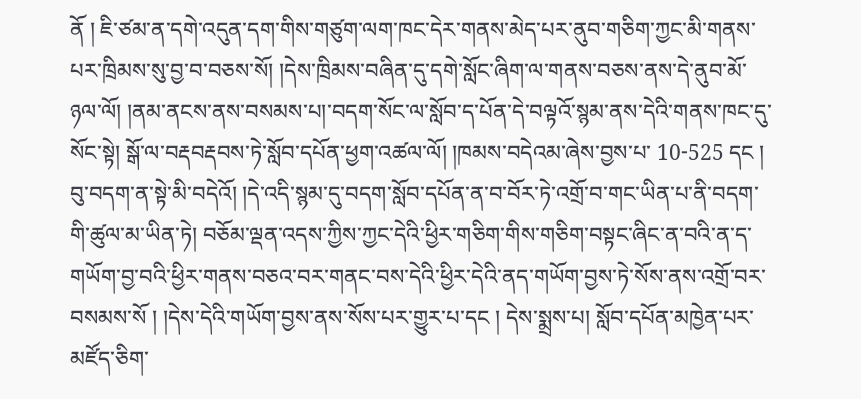ནོ ། ཇི་ཙམ་ན་དགེ་འདུན་དག་གིས་གཙུག་ལག་ཁང་དེར་གནས་མེད་པར་ནུབ་གཅིག་ཀྱང་མི་གནས་པར་ཁྲིམས་སུ་བྱ་བ་བཅས་སོ། །དེས་ཁྲིམས་བཞིན་དུ་དགེ་སློང་ཞིག་ལ་གནས་བཅས་ནས་དེ་ནུབ་མོ་ཉལ་ལོ། །ནམ་ནངས་ནས་བསམས་པ།་བདག་སོང་ལ་སློབ་ད་པོན་དེ་བལྟའོ་སྙམ་ནས་དེའི་གནས་ཁང་དུ་སོང་སྟེ། སྒོ་ལ་བརྡབརྡབས་ཏེ་སློབ་དཔོན་ཕྱག་འཚལ་ལོ། །ཁམས་བདེའམ་ཞེས་བྱས་པ་ 10-525 དང ། བུ་བདག་ན་སྟེ་མི་བདེའོ། །དེ་འདི་སྙམ་དུ་བདག་སློབ་དཔོན་ན་བ་བོར་ཏེ་འགྲོ་བ་གང་ཡིན་པ་ནི་བདག་གི་ཚུལ་མ་ཡིན་ཏེ། བཅོམ་ལྡན་འདས་ཀྱིས་ཀྱང་དེའི་ཕྱིར་གཅིག་གིས་གཅིག་བསྟང་ཞིང་ན་བའི་ན་ད་གཡོག་བྱ་བའི་ཕྱིར་གནས་བཅའ་བར་གནང་བས་དེའི་ཕྱིར་དེའི་ནད་གཡོག་བྱས་ཏེ་སོས་ནས་འགྲོ་བར་བསམས་སོ ། །དེས་དེའི་གཡོག་བྱས་ནས་སོས་པར་གྱུར་པ་དང ། དེས་སྨྲས་པ། སློབ་དཔོན་མཁྱེན་པར་མཛོད་ཅིག་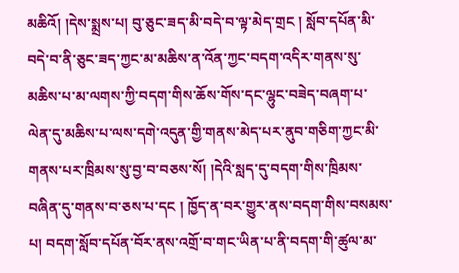མཆིའོ། །དེས་སྨྲས་པ། བུ་ཅུང་ཟད་མི་བདེ་བ་ལྟ་མེད་གྲང ། སློབ་དཔོན་མི་བདེ་བ་ནི་ཅུང་ཟད་ཀྱང་མ་མཆིས་ན་འོན་ཀྱང་བདག་འདིར་གནས་སུ་མཆིས་པ་མ་ལགས་ཀྱི་བདག་གིས་ཆོས་གོས་དང་ལྷུང་བཟེད་བཞག་པ་ལེན་དུ་མཆིས་པ་ལས་དགེ་འདུན་གྱི་གནས་མེད་པར་ནུབ་གཅིག་ཀྱང་མི་གནས་པར་ཁྲིམས་སུ་བྱ་བ་བཅས་སོ། །དེའི་སླད་དུ་བདག་གིས་ཁྲིམས་བཞིན་དུ་གནས་བ་ཅས་པ་དང ། ཁྱོད་ན་བར་གྱུར་ནས་བདག་གིས་བསམས་པ། བདག་སློབ་དཔོན་བོར་ནས་འགྲོ་བ་གང་ཡིན་པ་ནི་བདག་གི་ཚུལ་མ་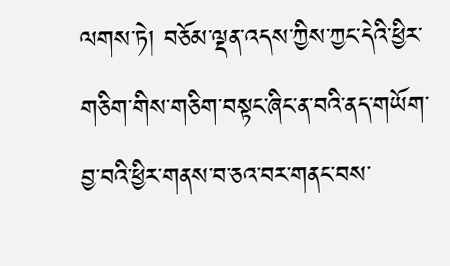ལགས་ཏེ། བཅོམ་ལྡན་འདས་ཀྱིས་ཀྱང་དེའི་ཕྱིར་གཅིག་གིས་གཅིག་བསྟང་ཞིང་ན་བའི་ནད་གཡོག་བྱ་བའི་ཕྱིར་གནས་བ་ཅའ་བར་གནང་བས་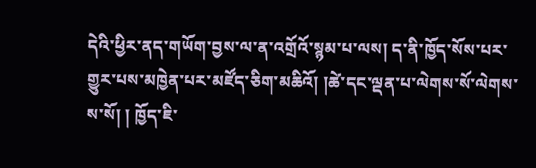དེའི་ཕྱིར་ནད་གཡོག་བྱས་ལ་ན་འགྲོའོ་སྙམ་པ་ལས། ད་ནི་ཁྱོད་སོས་པར་གྱུར་པས་མཁྱེན་པར་མཛོད་ཅིག་མཆིའོ། །ཚེ་དང་ལྡན་པ་ལེགས་སོ་ལེགས་ས་སོ། ། ཁྱོད་ཇི་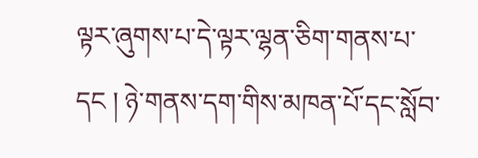ལྟར་ཞུགས་པ་དེ་ལྟར་ལྷན་ཅིག་གནས་པ་དང ། ཉེ་གནས་དག་གིས་མཁན་པོ་དང་སློབ་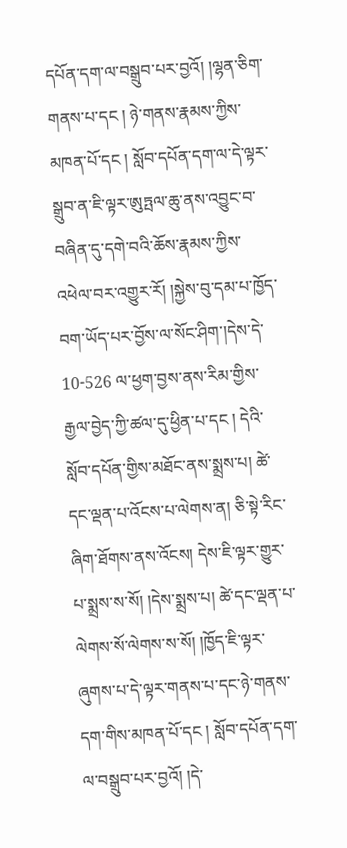དཔོན་དག་ལ་བསྒྲུབ་པར་བྱའོ། །ལྷན་ཅིག་གནས་པ་དང ། ཉེ་གནས་རྣམས་ཀྱིས་མཁན་པོ་དང ། སློབ་དཔོན་དག་ལ་དེ་ལྟར་སྒྲུབ་ན་ཇི་ལྟར་ཨུཏྤལ་ཆུ་ནས་འབྱུང་བ་བཞིན་དུ་དགེ་བའི་ཆོས་རྣམས་ཀྱིས་འཕེལ་བར་འགྱུར་རོ། །སྐྱེས་བུ་དམ་པ་ཁྱོད་བག་ཡོད་པར་བྱོས་ལ་སོང་ཤིག་།དེས་དེ་ 10-526 ལ་ཕྱག་བྱས་ནས་རིམ་གྱིས་རྒྱལ་བྱེད་ཀྱི་ཚལ་དུ་ཕྱིན་པ་དང ། དེའི་སློབ་དཔོན་གྱིས་མཐོང་ནས་སྨྲས་པ། ཚེ་དང་ལྡན་པ་འོངས་པ་ལེགས་ན། ཅི་སྟེ་རིང་ཞིག་ཐོགས་ནས་འོངས། དེས་ཇི་ལྟར་གྱུར་པ་སྨྲས་ས་སོ། །དེས་སྨྲས་པ། ཚེ་དང་ལྡན་པ་ལེགས་སོ་ལེགས་ས་སོ། །ཁྱོད་ཇི་ལྟར་ཞུགས་པ་དེ་ལྟར་གནས་པ་དང་ཉེ་གནས་དག་གིས་མཁན་པོ་དང ། སློབ་དཔོན་དག་ལ་བསྒྲུབ་པར་བྱའོ། །དེ་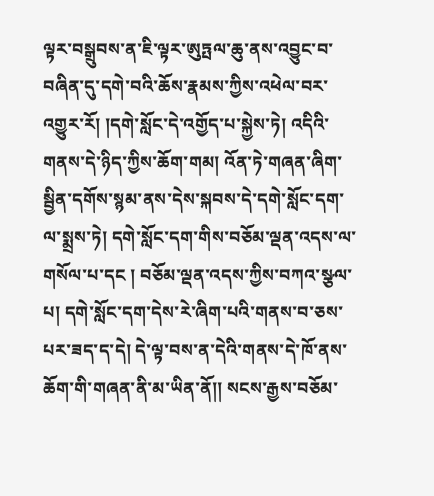ལྟར་བསྒྲུབས་ན་ཇི་ལྟར་ཨུཏྤལ་ཆུ་ནས་འབྱུང་བ་བཞིན་དུ་དགེ་བའི་ཆོས་རྣམས་ཀྱིས་འཕེལ་བར་འགྱུར་རོ། །དགེ་སློང་དེ་འགྱོད་པ་སྐྱེས་ཏེ། འདིའི་གནས་དེ་ཉིད་ཀྱིས་ཆོག་གམ། འོན་ཏེ་གཞན་ཞིག་སྦྱིན་དགོས་སྙམ་ནས་དེས་སྐབས་དེ་དགེ་སློང་དག་ལ་སྨྲས་ཏེ། དགེ་སློང་དག་གིས་བཅོམ་ལྡན་འདས་ལ་གསོལ་པ་དང ། བཅོམ་ལྡན་འདས་ཀྱིས་བཀའ་སྩལ་པ། དགེ་སློང་དག་དེས་རེ་ཞིག་པའི་གནས་བ་ཅས་པར་ཟད་ད་དེ། དེ་ལྟ་བས་ན་དེའི་གནས་དེ་ཁོ་ནས་ཆོག་གི་གཞན་ནི་མ་ཡིན་ནོ།། སངས་རྒྱས་བཅོམ་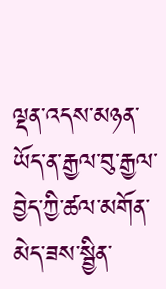ལྡན་འདས་མཉན་ཡོད་ན་རྒྱལ་བུ་རྒྱལ་བྱེད་ཀྱི་ཚལ་མགོན་མེད་ཟས་སྦྱིན་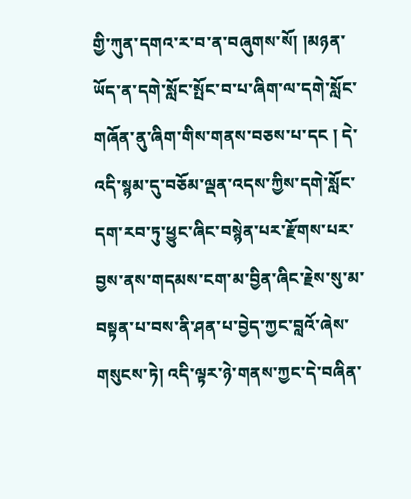གྱི་ཀུན་དགའ་ར་བ་ན་བཞུགས་སོ། །མཉན་ཡོད་ན་དགེ་སློང་སྤོང་བ་པ་ཞིག་ལ་དགེ་སློང་གཞོན་ནུ་ཞིག་གིས་གནས་བཅས་པ་དང ། དེ་འདི་སྙམ་དུ་བཅོམ་ལྡན་འདས་ཀྱིས་དགེ་སློང་དག་རབ་ཏུ་ཕྱུང་ཞིང་བསྙེན་པར་རྫོགས་པར་བྱས་ནས་གདམས་ངག་མ་བྱིན་ཞིང་རྗེས་སུ་མ་བསྟན་པ་བས་ནི་ཤན་པ་བྱེད་ཀྱང་བླའོ་ཞེས་གསུངས་ཏེ། འདི་ལྟར་ཉེ་གནས་ཀྱང་དེ་བཞིན་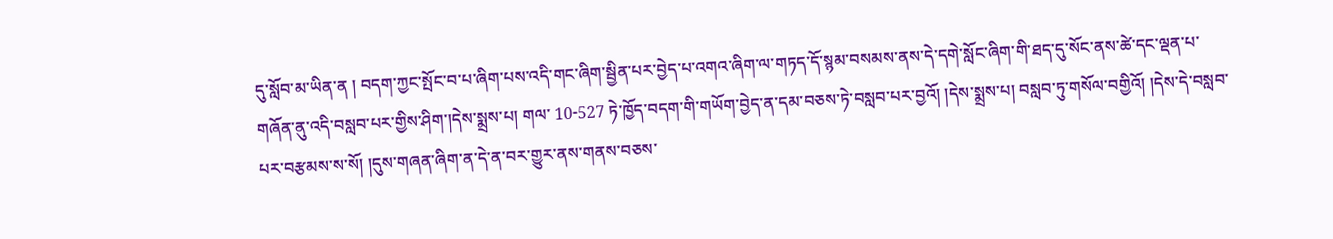དུ་སློབ་མ་ཡིན་ན ། བདག་ཀྱང་སྤོང་བ་པ་ཞིག་པས་འདི་གང་ཞིག་སྦྱིན་པར་བྱེད་པ་འགའ་ཞིག་ལ་གཏད་དོ་སྙམ་བསམས་ནས་དེ་དགེ་སློང་ཞིག་གི་ཐད་དུ་སོང་ནས་ཚེ་དང་ལྡན་པ་གཞོན་ནུ་འདི་བསླབ་པར་གྱིས་ཤིག་།དེས་སྨྲས་པ། གལ་ 10-527 ཏེ་ཁྱོད་བདག་གི་གཡོག་བྱེད་ན་དམ་བཅས་ཏེ་བསླབ་པར་བྱའོ། །དེས་སྨྲས་པ། བསླབ་ཏུ་གསོལ་བགྱིའོ། །དེས་དེ་བསླབ་པར་བརྩམས་ས་སོ། །དུས་གཞན་ཞིག་ན་དེ་ན་བར་གྱུར་ནས་གནས་བཅས་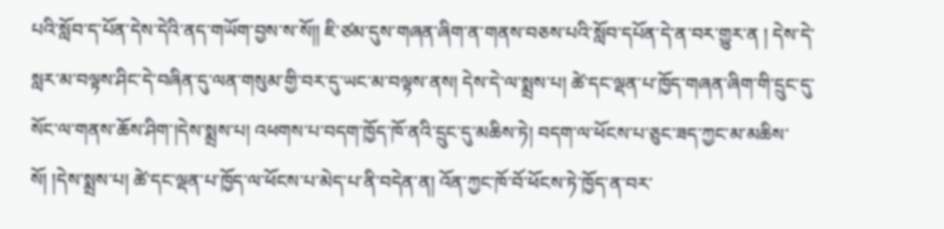པའི་སློབ་ད་པོན་དེས་དེའི་ནད་གཡོག་བྱས་ས་སོ།། ཇི་ཙམ་དུས་གཞན་ཞིག་ན་གནས་བཅས་པའི་སློབ་དཔོན་དེ་ན་བར་གྱུར་ན ། དེས་དེ་སླར་མ་བལྟས་ཤིང་དེ་བཞིན་དུ་ལན་གསུམ་གྱི་བར་དུ་ཡང་མ་བལྟས་ནས། དེས་དེ་ལ་སྨྲས་པ། ཚེ་དང་ལྡན་པ་ཁྱོད་གཞན་ཞིག་གི་དྲུང་དུ་སོང་ལ་གནས་ཆོས་ཤིག་།དེས་སྨྲས་པ། འཕགས་པ་བདག་ཁྱོད་ཁོ་ནའི་དྲུང་དུ་མཆིས་ཏེ། བདག་ལ་ཕོངས་པ་ཅུང་ཟད་ཀྱང་མ་མཆིས་སོ། །དེས་སྨྲས་པ། ཚེ་དང་ལྡན་པ་ཁྱོད་ལ་ཕོངས་པ་མེད་པ་ནི་བདེན་ན། འོན་ཀྱང་ཁོ་བོ་ཕོངས་ཏེ་ཁྱོད་ན་བར་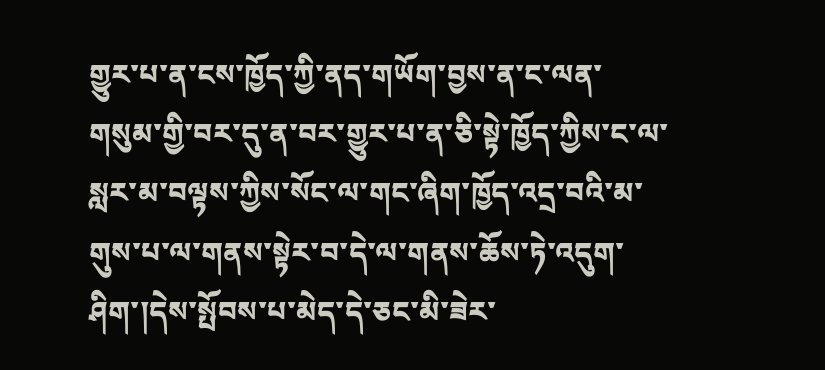གྱུར་པ་ན་ངས་ཁྱོད་ཀྱི་ནད་གཡོག་བྱས་ན་ང་ལན་གསུམ་གྱི་བར་དུ་ན་བར་གྱུར་པ་ན་ཅི་སྟེ་ཁྱོད་ཀྱིས་ང་ལ་སླར་མ་བལྟས་ཀྱིས་སོང་ལ་གང་ཞིག་ཁྱོད་འདྲ་བའི་མ་གུས་པ་ལ་གནས་སྟེར་བ་དེ་ལ་གནས་ཆོས་ཏེ་འདུག་ཤིག་།དེས་སྤོབས་པ་མེད་དེ་ཅང་མི་ཟེར་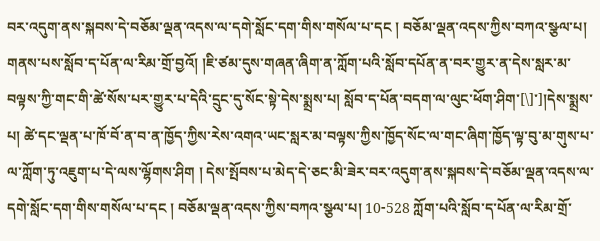བར་འདུག་ནས་སྐབས་དེ་བཅོམ་ལྡན་འདས་ལ་དགེ་སློང་དག་གིས་གསོལ་པ་དང ། བཅོམ་ལྡན་འདས་ཀྱིས་བཀའ་སྩལ་པ། གནས་པས་སློབ་ད་པོན་ལ་རིམ་གྲོ་བྱའོ། །ཇི་ཙམ་དུས་གཞན་ཞིག་ན་ཀློག་པའི་སློབ་དཔོན་ན་བར་གྱུར་ན་དེས་སླར་མ་བལྟས་ཀྱི་གང་གི་ཚེ་སོས་པར་གྱུར་པ་དེའི་དྲུང་དུ་སོང་སྟེ་དེས་སྨྲས་པ། སློབ་ད་པོན་བདག་ལ་ལུང་ཕོག་ཤིག་[\]་]།དེས་སྨྲས་པ། ཚེ་དང་ལྡན་པ་ཁོ་བོ་ན་བ་ན་ཁྱོད་ཀྱིས་རེས་འགའ་ཡང་སླར་མ་བལྟས་ཀྱིས་ཁྱོད་སོང་ལ་གང་ཞིག་ཁྱོད་ལྟ་བུ་མ་གུས་པ་ལ་ཀློག་ཏུ་འཇུག་པ་དེ་ལས་ལྷོགས་ཤིག ། དེས་སྤོབས་པ་མེད་དེ་ཅང་མི་ཟེར་བར་འདུག་ནས་སྐབས་དེ་བཅོམ་ལྡན་འདས་ལ་དགེ་སློང་དག་གིས་གསོལ་པ་དང ། བཅོམ་ལྡན་འདས་ཀྱིས་བཀའ་སྩལ་པ། 10-528 ཀློག་པའི་སློབ་ད་པོན་ལ་རིམ་གྲོ་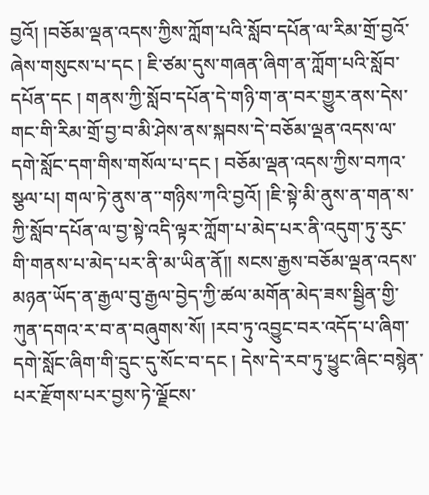བྱའོ། །བཅོམ་ལྡན་འདས་ཀྱིས་ཀློག་པའི་སློབ་དཔོན་ལ་རིམ་གྲོ་བྱའོ་ཞེས་གསུངས་པ་དང ། ཇི་ཙམ་དུས་གཞན་ཞིག་ན་ཀློག་པའི་སློབ་དཔོན་དང ། གནས་ཀྱི་སློབ་དཔོན་དེ་གཉི་ག་ན་བར་གྱུར་ནས་དེས་གང་གི་རིམ་གྲོ་བྱ་བ་མི་ཤེས་ནས་སྐབས་དེ་བཅོམ་ལྡན་འདས་ལ་དགེ་སློང་དག་གིས་གསོལ་པ་དང ། བཅོམ་ལྡན་འདས་ཀྱིས་བཀའ་སྩལ་པ། གལ་ཏེ་ནུས་ན་་གཉིས་ཀའི་བྱའོ། །ཇི་སྟེ་མི་ནུས་ན་གན་ས་ཀྱི་སློབ་དཔོན་ལ་བྱ་སྟེ་འདི་ལྟར་ཀློག་པ་མེད་པར་ནི་འདུག་ཏུ་རུང་གི་གནས་པ་མེད་པར་ནི་མ་ཡིན་ནོ།། སངས་རྒྱས་བཅོམ་ལྡན་འདས་མཉན་ཡོད་ན་རྒྱལ་བུ་རྒྱལ་བྱེད་ཀྱི་ཚལ་མགོན་མེད་ཟས་སྦྱིན་གྱི་ཀུན་དགའ་ར་བ་ན་བཞུགས་སོ། །རབ་ཏུ་འབྱུང་བར་འདོད་པ་ཞིག་དགེ་སློང་ཞིག་གི་དྲུང་དུ་སོང་བ་དང ། དེས་དེ་རབ་ཏུ་ཕྱུང་ཞིང་བསྙེན་པར་རྫོགས་པར་བྱས་ཏེ་ལྗོངས་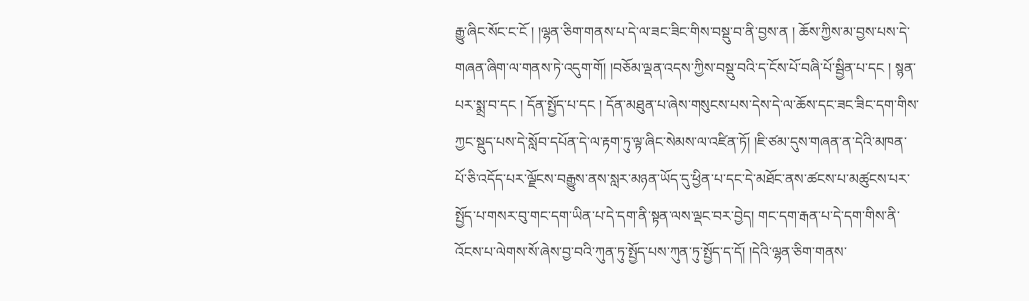རྒྱུ་ཞིང་སོང་ང་ངོ ། །ལྷན་ཅིག་གནས་པ་དེ་ལ་ཟང་ཟིང་གིས་བསྡུ་བ་ནི་བྱས་ན ། ཆོས་ཀྱིས་མ་བྱས་པས་དེ་གཞན་ཞིག་ལ་གནས་ཏེ་འདུག་གོ། །བཅོམ་ལྡན་འདས་ཀྱིས་བསྡུ་བའི་ད་ངོས་པོ་བཞི་པོ་སྦྱིན་པ་དང ། སྙན་པར་སྨྲ་བ་དང ། དོན་སྤྱོད་པ་དང ། དོན་མཐུན་པ་ཞེས་གསུངས་པས་དེས་དེ་ལ་ཆོས་དང་ཟང་ཟིང་དག་གིས་ཀྱང་སྡུད་པས་དེ་སློབ་དཔོན་དེ་ལ་རྟག་ཏུ་ལྟ་ཞིང་སེམས་ལ་འཛིན་ཏོ། །ཇི་ཙམ་དུས་གཞན་ན་དེའི་མཁན་པོ་ཅི་འདོད་པར་ལྗོངས་བརྒྱུས་ནས་སླར་མཉན་ཡོད་དུ་ཕྱིན་པ་དང་དེ་མཐོང་ནས་ཚངས་པ་མཚུངས་པར་སྤྱོད་པ་གསར་བུ་གང་དག་ཡིན་པ་དེ་དག་ནི་སྟན་ལས་ལྡང་བར་བྱེད། གང་དག་རྒན་པ་དེ་དག་གིས་ནི་འོངས་པ་ལེགས་སོ་ཞེས་བྱ་བའི་ཀུན་ཏུ་སྤྱོད་པས་ཀུན་ཏུ་སྤྱོད་ད་དོ། །དེའི་ལྷན་ཅིག་གནས་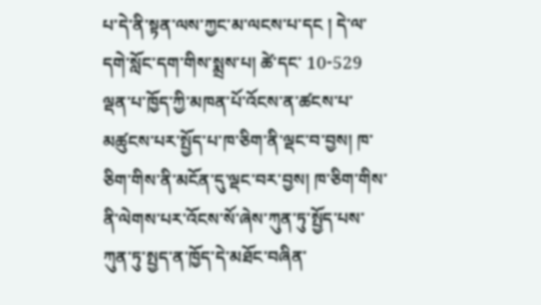པ་དེ་ནི་སྟན་ལས་ཀྱང་མ་ལངས་པ་དང ། དེ་ལ་དགེ་སློང་དག་གིས་སྨྲས་པ། ཚེ་དང་ 10-529 ལྡན་པ་ཁྱོད་ཀྱི་མཁན་པོ་འོངས་ན་ཚངས་པ་མཚུངས་པར་སྤྱོད་པ་ཁ་ཅིག་ནི་ལྡང་བ་བྱས། ཁ་ཅིག་གིས་ནི་མངོན་དུ་ལྡང་བར་བྱས། ཁ་ཅིག་གིས་ནི་ལེགས་པར་འོངས་སོ་ཞེས་ཀུན་ཏུ་སྤྱོད་པས་ཀུན་ཏུ་སྤྱད་ན་ཁྱོད་དེ་མཐོང་བཞིན་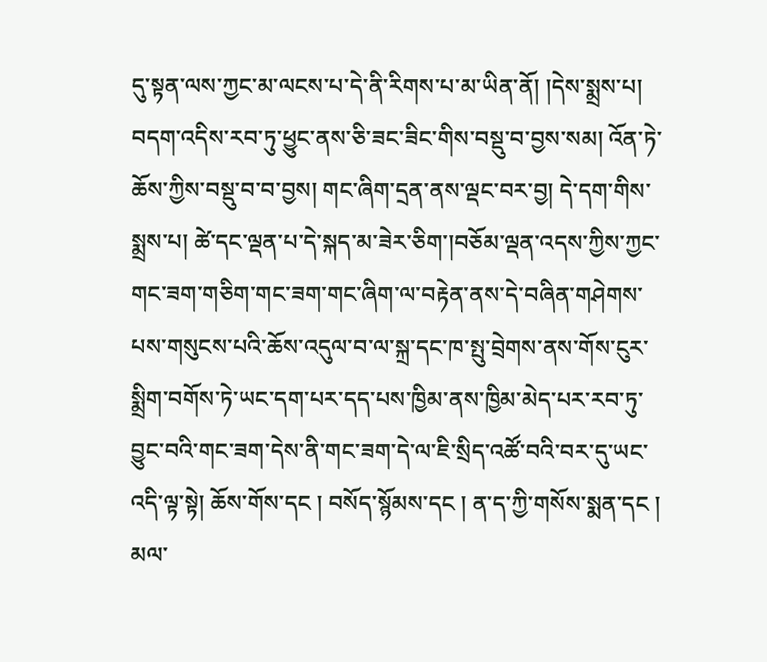དུ་སྟན་ལས་ཀྱང་མ་ལངས་པ་དེ་ནི་རིགས་པ་མ་ཡིན་ནོ། །དེས་སྨྲས་པ། བདག་འདིས་རབ་ཏུ་ཕྱུང་ནས་ཅི་ཟང་ཟིང་གིས་བསྡུ་བ་བྱས་སམ། འོན་ཏེ་ཆོས་ཀྱིས་བསྡུ་བ་བ་བྱས། གང་ཞིག་དྲན་ནས་ལྡང་བར་བྱ། དེ་དག་གིས་སྨྲས་པ། ཚེ་དང་ལྡན་པ་དེ་སྐད་མ་ཟེར་ཅིག་།བཅོམ་ལྡན་འདས་ཀྱིས་ཀྱང་གང་ཟག་གཅིག་གང་ཟག་གང་ཞིག་ལ་བརྟེན་ནས་དེ་བཞིན་གཤེགས་པས་གསུངས་པའི་ཆོས་འདུལ་བ་ལ་སྐྲ་དང་ཁ་སྤུ་བྲེགས་ནས་གོས་ངུར་སྨྲིག་བགོས་ཏེ་ཡང་དག་པར་དད་པས་ཁྱིམ་ནས་ཁྱིམ་མེད་པར་རབ་ཏུ་བྱུང་བའི་གང་ཟག་དེས་ནི་གང་ཟག་དེ་ལ་ཇི་སྲིད་འཚོ་བའི་བར་དུ་ཡང་འདི་ལྟ་སྟེ། ཆོས་གོས་དང ། བསོད་སྙོམས་དང ། ན་ད་ཀྱི་གསོས་སྨན་དང ། མལ་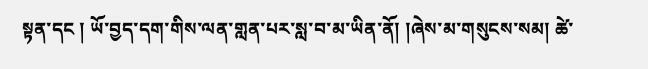སྟན་དང ། ཡོ་བྱད་དག་གིས་ལན་གླན་པར་སླ་བ་མ་ཡིན་ནོ། །ཞེས་མ་གསུངས་སམ། ཚེ་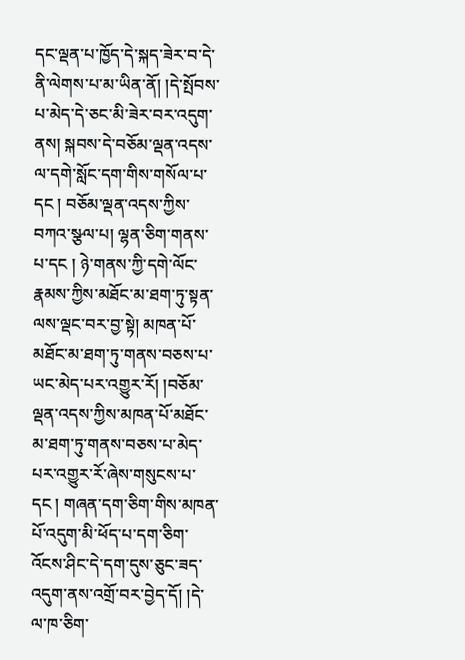དང་ལྡན་པ་ཁྱོད་དེ་སྐད་ཟེར་བ་དེ་ནི་ལེགས་པ་མ་ཡིན་ནོ། །དེ་སྤོབས་པ་མེད་དེ་ཅང་མི་ཟེར་བར་འདུག་ནས། སྐབས་དེ་བཅོམ་ལྡན་འདས་ལ་དགེ་སློང་དག་གིས་གསོལ་པ་དང ། བཅོམ་ལྡན་འདས་ཀྱིས་བཀའ་སྩལ་པ། ལྷན་ཅིག་གནས་པ་དང ། ཉེ་གནས་ཀྱི་དགེ་ལོང་རྣམས་ཀྱིས་མཐོང་མ་ཐག་ཏུ་སྟན་ལས་ལྡང་བར་བྱ་སྟེ། མཁན་པོ་མཐོང་མ་ཐག་ཏུ་གནས་བཅས་པ་ཡང་མེད་པར་འགྱུར་རོ། །བཅོམ་ལྡན་འདས་ཀྱིས་མཁན་པོ་མཐོང་མ་ཐག་ཏུ་གནས་བཅས་པ་མེད་པར་འགྱུར་རོ་ཞེས་གསུངས་པ་དང ། གཞན་དག་ཅིག་གིས་མཁན་པོ་འདུག་མི་ཕོད་པ་དག་ཅིག་འོངས་ཤིང་དེ་དག་དུས་ཅུང་ཟད་འདུག་ནས་འགྲོ་བར་བྱེད་དོ། །དེ་ལ་ཁ་ཅིག་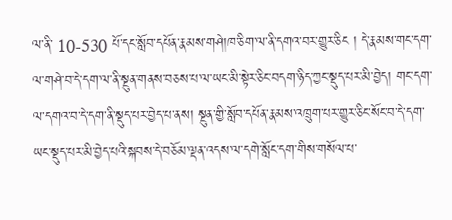ལ་ནི་ 10-530 པོ་དང་སློབ་དཔོན་རྣམས་གཤེ།ཁ་ཅིག་ལ་ནི་དགའ་བར་གྱུར་ཅིང ། དེ་རྣམས་གང་དག་ལ་གཤེ་བ་དེ་དག་ལ་ནི་སྔུན་གནས་བཅས་པ་ལ་ཡང་མི་སྟེར་ཅིང་བདག་ཉིད་ཀྱང་སྡུད་པར་མི་བྱེད། གང་དག་ལ་དགའ་བ་དེ་དག་ནི་སྡུད་པར་བྱེད་པ་ནས། སྔུན་གྱི་སློབ་དཔོན་རྣམས་འཁྲུག་པར་གྱུར་ཅིང་སོང་བ་དེ་དག་ཡང་སྡུད་པར་མི་བྱེད་པའི་སྐབས་དེ་བཅོམ་ལྡན་འདས་ལ་དགེ་སློང་དག་གིས་གསོལ་པ་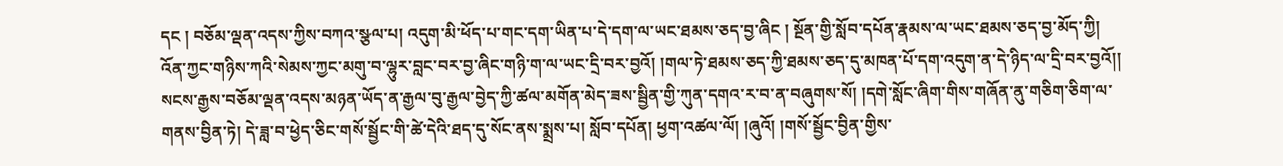དང ། བཅོམ་ལྡན་འདས་ཀྱིས་བཀའ་སྩལ་པ། འདུག་མི་ཕོད་པ་གང་དག་ཡིན་པ་དེ་དག་ལ་ཡང་ཐམས་ཅད་བྱ་ཞིང ། སྔོན་གྱི་སློབ་དཔོན་རྣམས་ལ་ཡང་ཐམས་ཅད་བྱ་མོད་ཀྱི། འོན་ཀྱང་གཉིས་ཀའི་སེམས་ཀྱང་མགུ་བ་ལྷུར་བླང་བར་བྱ་ཞིང་གཉི་ག་ལ་ཡང་དྲི་བར་བྱའོ། །གལ་ཏེ་ཐམས་ཅད་ཀྱི་ཐམས་ཅད་དུ་མཁན་པོ་དག་འདུག་ན་དེ་ཉིད་ལ་དྲི་བར་བྱའོ།། སངས་རྒྱས་བཅོམ་ལྡན་འདས་མཉན་ཡོད་ན་རྒྱལ་བུ་རྒྱལ་བྱེད་ཀྱི་ཚལ་མགོན་མེད་ཟས་སྦྱིན་གྱི་ཀུན་དགའ་ར་བ་ན་བཞུགས་སོ། །དགེ་སློང་ཞིག་གིས་གཞོན་ནུ་གཅིག་ཅིག་ལ་གནས་བྱིན་ཏེ། དེ་ཟླ་བ་ཕྱེད་ཅིང་གསོ་སྦྱོང་གི་ཚེ་དེའི་ཐད་དུ་སོང་ནས་སྨྲས་པ། སློབ་དཔོན། ཕྱག་འཚལ་ལོ། །ཞུའོ། །གསོ་སྦྱོང་བྱིན་གྱིས་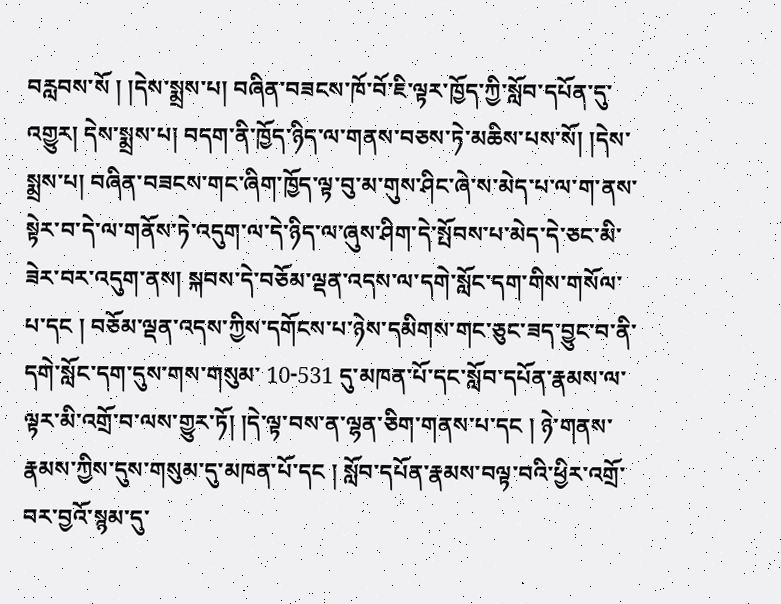བརླབས་སོ ། །དེས་སྨྲས་པ། བཞིན་བཟངས་ཁོ་བོ་ཇི་ལྟར་ཁྱོད་ཀྱི་སློབ་དཔོན་དུ་འགྱུར། དེས་སྨྲས་པ། བདག་ནི་ཁྱོད་ཉིད་ལ་གནས་བཅས་ཏེ་མཆིས་པས་སོ། །དེས་སྨྲས་པ། བཞིན་བཟངས་གང་ཞིག་ཁྱོད་ལྟ་བུ་མ་གུས་ཤིང་ཞེ་ས་མེད་པ་ལ་ག་ནས་སྟེར་བ་དེ་ལ་གནོས་ཏེ་འདུག་ལ་དེ་ཉིད་ལ་ཞུས་ཤིག་དེ་སྤོབས་པ་མེད་དེ་ཅང་མི་ཟེར་བར་འདུག་ནས། སྐབས་དེ་བཅོམ་ལྡན་འདས་ལ་དགེ་སློང་དག་གིས་གསོལ་པ་དང ། བཅོམ་ལྡན་འདས་ཀྱིས་དགོངས་པ་ཉེས་དམིགས་གང་ཅུང་ཟད་བྱུང་བ་ནི་དགེ་སློང་དག་དུས་གས་གསུམ་ 10-531 དུ་མཁན་པོ་དང་སློབ་དཔོན་རྣམས་ལ་ལྟར་མི་འགྲོ་བ་ལས་གྱུར་ཏོ། །དེ་ལྟ་བས་ན་ལྷན་ཅིག་གནས་པ་དང ། ཉེ་གནས་རྣམས་ཀྱིས་དུས་གསུམ་དུ་མཁན་པོ་དང ། སློབ་དཔོན་རྣམས་བལྟ་བའི་ཕྱིར་འགྲོ་བར་བྱའོ་སྙམ་དུ་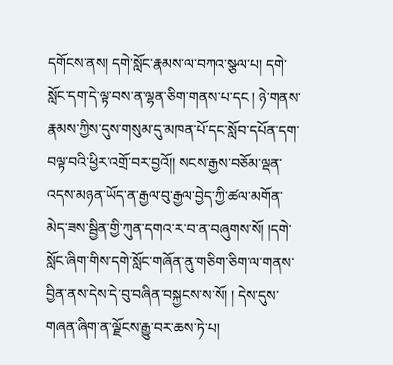དགོངས་ནས། དགེ་སློང་རྣམས་ལ་བཀའ་སྩལ་པ། དགེ་སློང་དག་དེ་ལྟ་བས་ན་ལྷན་ཅིག་གནས་པ་དང ། ཉེ་གནས་རྣམས་ཀྱིས་དུས་གསུམ་དུ་མཁན་པོ་དང་སློབ་དཔོན་དག་བལྟ་བའི་ཕྱིར་འགྲོ་བར་བྱའོ།། སངས་རྒྱས་བཅོམ་ལྡན་འདས་མཉན་ཡོད་ན་རྒྱལ་བུ་རྒྱལ་བྱེད་ཀྱི་ཚལ་མགོན་མེད་ཟས་སྦྱིན་གྱི་ཀུན་དགའ་ར་བ་ན་བཞུགས་སོ། །དགེ་སློང་ཞིག་གིས་དགེ་སློང་གཞོན་ནུ་གཅིག་ཅིག་ལ་གནས་བྱིན་ནས་དེས་དེ་བུ་བཞིན་བསྐྱངས་ས་སོ། ། དེས་དུས་གཞན་ཞིག་ན་ལྗོངས་རྒྱུ་བར་ཆས་ཏེ་པ།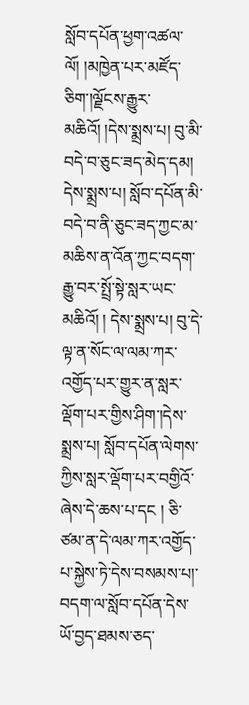སློབ་དཔོན་ཕྱག་འཚལ་ལོ། །མཁྱེན་པར་མཛོད་ཅིག་།ལྗོངས་རྒྱུར་མཆིའོ། །དེས་སྨྲས་པ། བུ་མི་བདེ་བ་ཅུང་ཟད་མེད་དམ། དེས་སྨྲས་པ། སློབ་དཔོན་མི་བདེ་བ་ནི་ཅུང་ཟད་ཀྱང་མ་མཆིས་ན་འོན་ཀྱང་བདག་རྒྱུ་བར་སྤྲོ་སྟེ་སླར་ཡང་མཆིའོ། ། དེས་སྨྲས་པ། བུ་དེ་ལྟ་ན་སོང་ལ་ལམ་ཀར་འགྱོད་པར་གྱུར་ན་སླར་ལྡོག་པར་གྱིས་ཤིག་།དེས་སྨྲས་པ། སློབ་དཔོན་ལེགས་ཀྱིས་སླར་ལྡོག་པར་བགྱིའོ་ཞེས་དེ་ཆས་པ་དང ། ཅི་ཙམ་ན་དེ་ལམ་ཀར་འགྱོད་པ་སྐྱེས་ཏེ་དེས་བསམས་པ།་བདག་ལ་སློབ་དཔོན་དེས་ཡོ་བྱད་ཐམས་ཅད་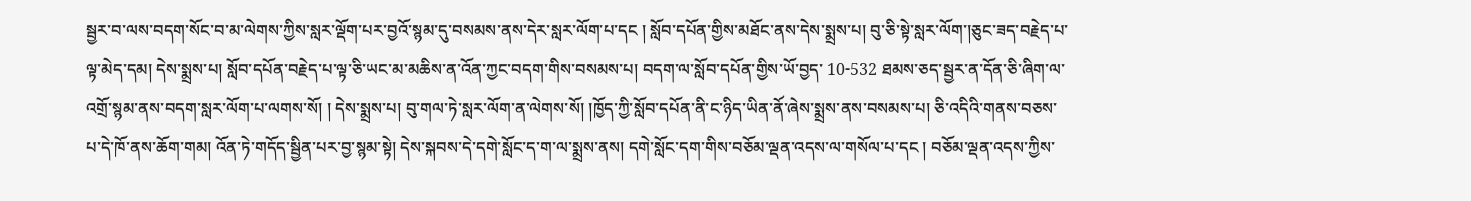སྦྱར་བ་ལས་བདག་སོང་བ་མ་ལེགས་ཀྱིས་སླར་ལྡོག་པར་བྱའོ་སྙམ་དུ་བསམས་ནས་དེར་སླར་ལོག་པ་དང ། སློབ་དཔོན་གྱིས་མཐོང་ནས་དེས་སྨྲས་པ། བུ་ཅི་སྟེ་སླར་ལོག་།ཅུང་ཟད་བརྗེད་པ་ལྟ་མེད་དམ། དེས་སྨྲས་པ། སློབ་དཔོན་བརྗེད་པ་ལྟ་ཅི་ཡང་མ་མཆིས་ན་འོན་ཀྱང་བདག་གིས་བསམས་པ། བདག་ལ་སློབ་དཔོན་གྱིས་ཡོ་བྱད་ 10-532 ཐམས་ཅད་སྦྱར་ན་དོན་ཅི་ཞིག་ལ་འགྲོ་སྙམ་ནས་བདག་སླར་ལོག་པ་ལགས་སོ། ། དེས་སྨྲས་པ། བུ་གལ་ཏེ་སླར་ལོག་ན་ལེགས་སོ། །ཁྱོད་ཀྱི་སློབ་དཔོན་ནི་ང་ཉིད་ཡིན་ནོ་ཞེས་སྨྲས་ནས་བསམས་པ། ཅི་འདིའི་གནས་བཅས་པ་དེ་ཁོ་ནས་ཆོག་གམ། འོན་ཏེ་གདོད་སྦྱིན་པར་བྱ་སྙམ་སྟེ། དེས་སྐབས་དེ་དགེ་སློང་ད་ག་ལ་སྨྲས་ནས། དགེ་སློང་དག་གིས་བཅོམ་ལྡན་འདས་ལ་གསོལ་པ་དང ། བཅོམ་ལྡན་འདས་ཀྱིས་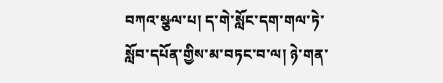བཀའ་སྩལ་པ། ད་གེ་སློང་དག་གལ་ཏེ་སློབ་དཔོན་གྱིས་མ་བཏང་བ་ལ། ཉེ་གན་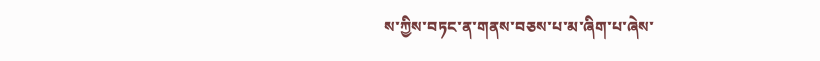ས་ཀྱིས་བཏང་ན་གནས་བཅས་པ་མ་ཞིག་པ་ཞེས་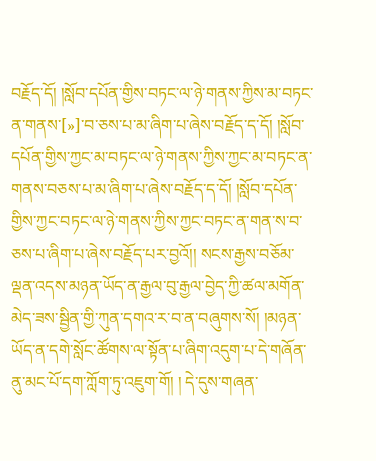བརྗོད་དོ། །སློབ་དཔོན་གྱིས་བཏང་ལ་ཉེ་གནས་ཀྱིས་མ་བཏང་ན་གནས་[»]་བ་ཅས་པ་མ་ཞིག་པ་ཞེས་བརྗོད་ད་དོ། །སློབ་དཔོན་གྱིས་ཀྱང་མ་བཏང་ལ་ཉེ་གནས་ཀྱིས་ཀྱང་མ་བཏང་ན་གནས་བཅས་པ་མ་ཞིག་པ་ཞེས་བརྗོད་ད་དོ། །སློབ་དཔོན་གྱིས་ཀྱང་བཏང་ལ་ཉེ་གནས་ཀྱིས་ཀྱང་བཏང་ན་གན་ས་བ་ཅས་པ་ཞིག་པ་ཞེས་བརྗོད་པར་བྱའོ།། སངས་རྒྱས་བཅོམ་ལྡན་འདས་མཉན་ཡོད་ན་རྒྱལ་བུ་རྒྱལ་བྱེད་ཀྱི་ཚལ་མགོན་མེད་ཟས་སྦྱིན་གྱི་ཀུན་དགའ་ར་བ་ན་བཞུགས་སོ། །མཉན་ཡོད་ན་དགེ་སློང་ཚོགས་ལ་སྟོན་པ་ཞིག་འདུག་པ་དེ་གཞོན་ནུ་མང་པོ་དག་ཀློག་ཏུ་འཇུག་གོ། ། དེ་དུས་གཞན་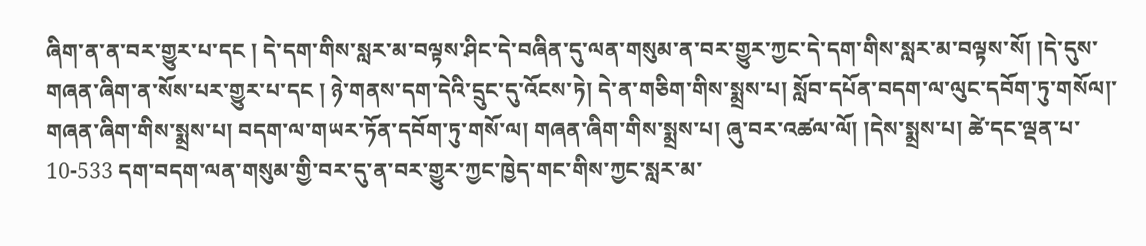ཞིག་ན་ན་བར་གྱུར་པ་དང ། དེ་དག་གིས་སླར་མ་བལྟས་ཤིང་དེ་བཞིན་དུ་ལན་གསུམ་ན་བར་གྱུར་ཀྱང་དེ་དག་གིས་སླར་མ་བལྟས་སོ། །དེ་དུས་གཞན་ཞིག་ན་སོས་པར་གྱུར་པ་དང ། ཉེ་གནས་དག་དེའི་དྲུང་དུ་འོངས་ཏེ། དེ་ན་གཅིག་གིས་སྨྲས་པ། སློབ་དཔོན་བདག་ལ་ལུང་དབོག་ཏུ་གསོལ།་གཞན་ཞིག་གིས་སྨྲས་པ། བདག་ལ་གཡར་ཏོན་དབོག་ཏུ་གསོ་ལ། གཞན་ཞིག་གིས་སྨྲས་པ། ཞུ་བར་འཚལ་ལོ། །དེས་སྨྲས་པ། ཚེ་དང་ལྡན་པ་ 10-533 དག་བདག་ལན་གསུམ་གྱི་བར་དུ་ན་བར་གྱུར་ཀྱང་ཁྱེད་གང་གིས་ཀྱང་སླར་མ་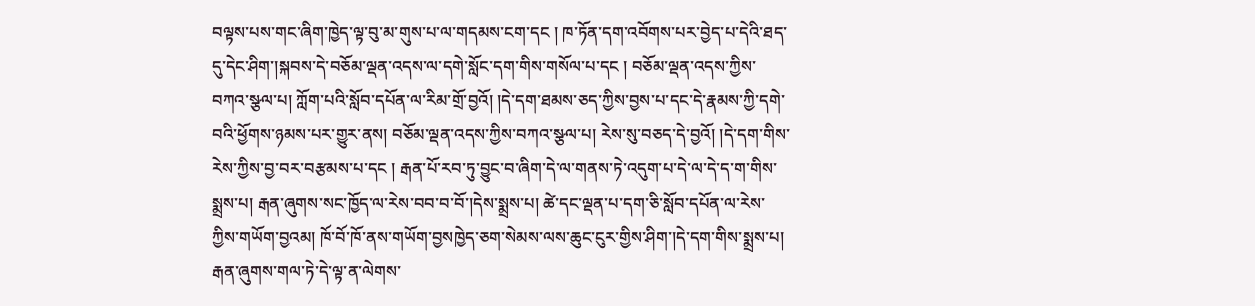བལྟས་པས་གང་ཞིག་ཁྱེད་ལྟ་བུ་མ་གུས་པ་ལ་གདམས་ངག་དང ། ཁ་ཏོན་དག་འབོགས་པར་བྱེད་པ་དེའི་ཐད་དུ་དེང་ཤིག་།སྐབས་དེ་བཅོམ་ལྡན་འདས་ལ་དགེ་སློང་དག་གིས་གསོལ་པ་དང ། བཅོམ་ལྡན་འདས་ཀྱིས་བཀའ་སྩལ་པ། ཀློག་པའི་སློབ་དཔོན་ལ་རིམ་གྲོ་བྱའོ། །དེ་དག་ཐམས་ཅད་ཀྱིས་བྱས་པ་དང་དེ་རྣམས་ཀྱི་དགེ་བའི་ཕྱོགས་ཉམས་པར་གྱུར་ནས། བཅོམ་ལྡན་འདས་ཀྱིས་བཀའ་སྩལ་པ། རེས་སུ་བཅད་དེ་བྱའོ། །དེ་དག་གིས་རེས་ཀྱིས་བྱ་བར་བརྩམས་པ་དང ། རྒན་པོ་རབ་ཏུ་བྱུང་བ་ཞིག་དེ་ལ་གནས་ཏེ་འདུག་པ་དེ་ལ་དེ་ད་ག་གིས་སྨྲས་པ། རྒན་ཞུགས་སང་ཁྱོད་ལ་རེས་བབ་བ་བོ་།དེས་སྨྲས་པ། ཚེ་དང་ལྡན་པ་དག་ཅི་སློབ་དཔོན་ལ་རེས་ཀྱིས་གཡོག་བྱའམ། ཁོ་བོ་ཁོ་ནས་གཡོག་བྱསཁྱེད་ཅག་སེམས་ལས་ཆུང་ངུར་གྱིས་ཤིག་།དེ་དག་གིས་སྨྲས་པ། རྒན་ཞུགས་གལ་ཏེ་དེ་ལྟ་ན་ལེགས་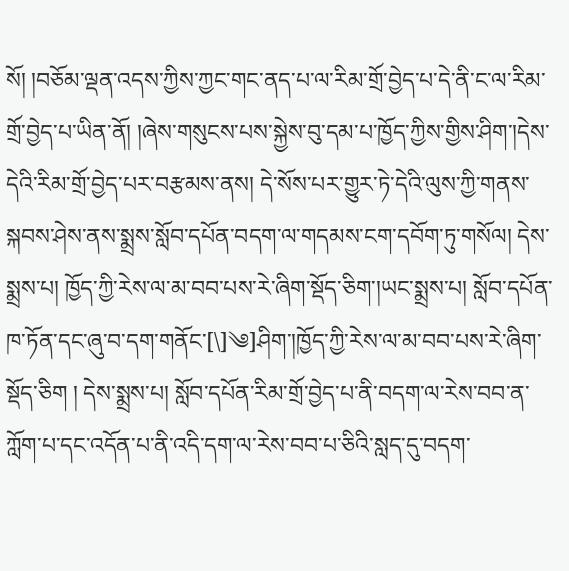སོ། །བཅོམ་ལྡན་འདས་ཀྱིས་ཀྱང་གང་ནད་པ་ལ་རིམ་གྲོ་བྱེད་པ་དེ་ནི་ང་ལ་རིམ་གྲོ་བྱེད་པ་ཡིན་ནོ། །ཞེས་གསུངས་པས་སྐྱེས་བུ་དམ་པ་ཁྱོད་ཀྱིས་གྱིས་ཤིག་།དེས་དེའི་རིམ་གྲོ་བྱེད་པར་བརྩམས་ནས། དེ་སོས་པར་གྱུར་ཏེ་དེའི་ལུས་ཀྱི་གནས་སྐབས་ཤེས་ནས་སྨྲས་སློབ་དཔོན་བདག་ལ་གདམས་ངག་དབོག་ཏུ་གསོལ། དེས་སྨྲས་པ། ཁྱོད་ཀྱི་རེས་ལ་མ་བབ་པས་རེ་ཞིག་སྡོད་ཅིག་།ཡང་སྨྲས་པ། སློབ་དཔོན་ཁ་ཏོན་དང་ཞུ་བ་དག་གནོང་[\]༄]ཤིག་།ཁྱོད་ཀྱི་རེས་ལ་མ་བབ་པས་རེ་ཞིག་སྡོད་ཅིག ། དེས་སྨྲས་པ། སློབ་དཔོན་རིམ་གྲོ་བྱེད་པ་ནི་བདག་ལ་རེས་བབ་ན་ཀློག་པ་དང་འདོན་པ་ནི་འདི་དག་ལ་རེས་བབ་པ་ཅིའི་སླད་དུ་བདག་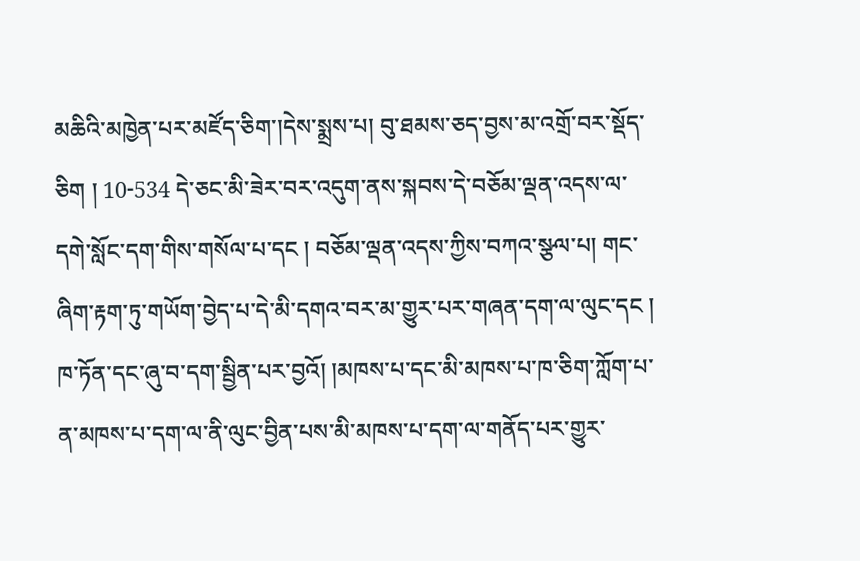མཆིའི་མཁྱེན་པར་མཛོད་ཅིག་།དེས་སྨྲས་པ། བུ་ཐམས་ཅད་བྱས་མ་འགྲོ་བར་སྡོད་ཅིག ། 10-534 དེ་ཅང་མི་ཟེར་བར་འདུག་ནས་སྐབས་དེ་བཅོམ་ལྡན་འདས་ལ་དགེ་སློང་དག་གིས་གསོལ་པ་དང ། བཅོམ་ལྡན་འདས་ཀྱིས་བཀའ་སྩལ་པ། གང་ཞིག་རྟག་ཏུ་གཡོག་བྱེད་པ་དེ་མི་དགའ་བར་མ་གྱུར་པར་གཞན་དག་ལ་ལུང་དང ། ཁ་ཏོན་དང་ཞུ་བ་དག་སྦྱིན་པར་བྱའོ། །མཁས་པ་དང་མི་མཁས་པ་ཁ་ཅིག་ཀློག་པ་ན་མཁས་པ་དག་ལ་ནི་ལུང་བྱིན་པས་མི་མཁས་པ་དག་ལ་གནོད་པར་གྱུར་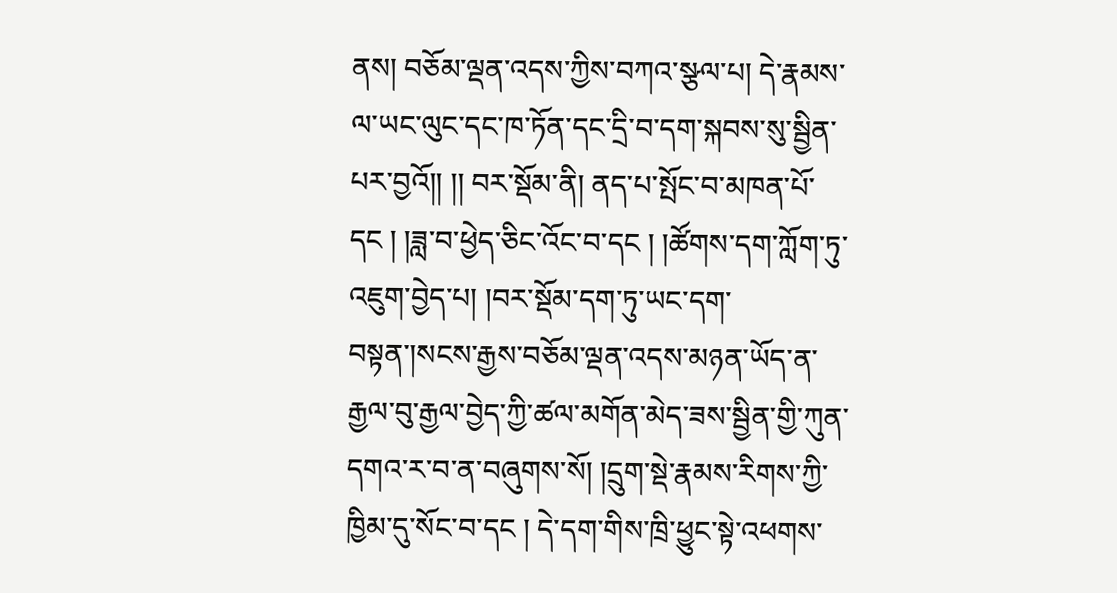ནས། བཅོམ་ལྡན་འདས་ཀྱིས་བཀའ་སྩལ་པ། དེ་རྣམས་ལ་ཡང་ལུང་དང་ཁ་ཏོན་དང་དྲི་བ་དག་སྐབས་སུ་སྦྱིན་པར་བྱའོ།། །། བར་སྡོམ་ནི། ནད་པ་སྤོང་བ་མཁན་པོ་དང ། །ཟླ་བ་ཕྱེད་ཅིང་འོང་བ་དང ། །ཚོགས་དག་ཀློག་ཏུ་འཇུག་བྱེད་པ། །བར་སྡོམ་དག་ཏུ་ཡང་དག་བསྟན་།སངས་རྒྱས་བཅོམ་ལྡན་འདས་མཉན་ཡོད་ན་རྒྱལ་བུ་རྒྱལ་བྱེད་ཀྱི་ཚལ་མགོན་མེད་ཟས་སྦྱིན་གྱི་ཀུན་དགའ་ར་བ་ན་བཞུགས་སོ། །དྲུག་སྡེ་རྣམས་རིགས་ཀྱི་ཁྱིམ་དུ་སོང་བ་དང ། དེ་དག་གིས་ཁྲི་ཕྱུང་སྟེ་འཕགས་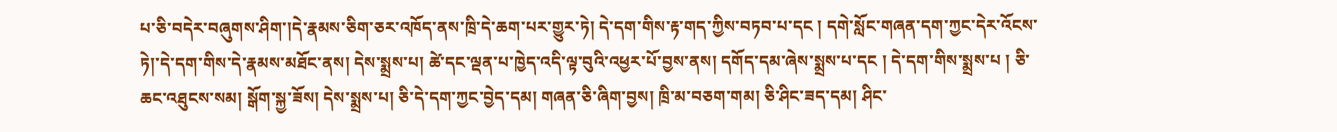པ་ཅི་བདེར་བཞུགས་ཤིག་།དེ་རྣམས་ཅིག་ཅར་འཁོད་ནས་ཁྲི་དེ་ཆག་པར་གྱུར་ཏེ། དེ་དག་གིས་རྟ་གད་ཀྱིས་བཏབ་པ་དང ། དགེ་སློང་གཞན་དག་ཀྱང་དེར་འོངས་ཏེ།་དེ་དག་གིས་དེ་རྣམས་མཐོང་ནས། དེས་སྨྲས་པ། ཚེ་དང་ལྡན་པ་ཁྱེད་འདི་ལྟ་བུའི་འཕྱར་པོ་བྱས་ནས། དགོད་དམ་ཞེས་སྨྲས་པ་དང ། དེ་དག་གིས་སྨྲས་པ ། ཅི་ཆང་འཐུངས་སམ། སྒོག་སྐྱ་ཟོས། དེས་སྨྲས་པ། ཅི་དེ་དག་ཀྱང་བྱེད་དམ། གཞན་ཅི་ཞིག་བྱས། ཁྲི་མ་བཅག་གམ། ཅི་ཤིང་ཟད་དམ། ཤིང་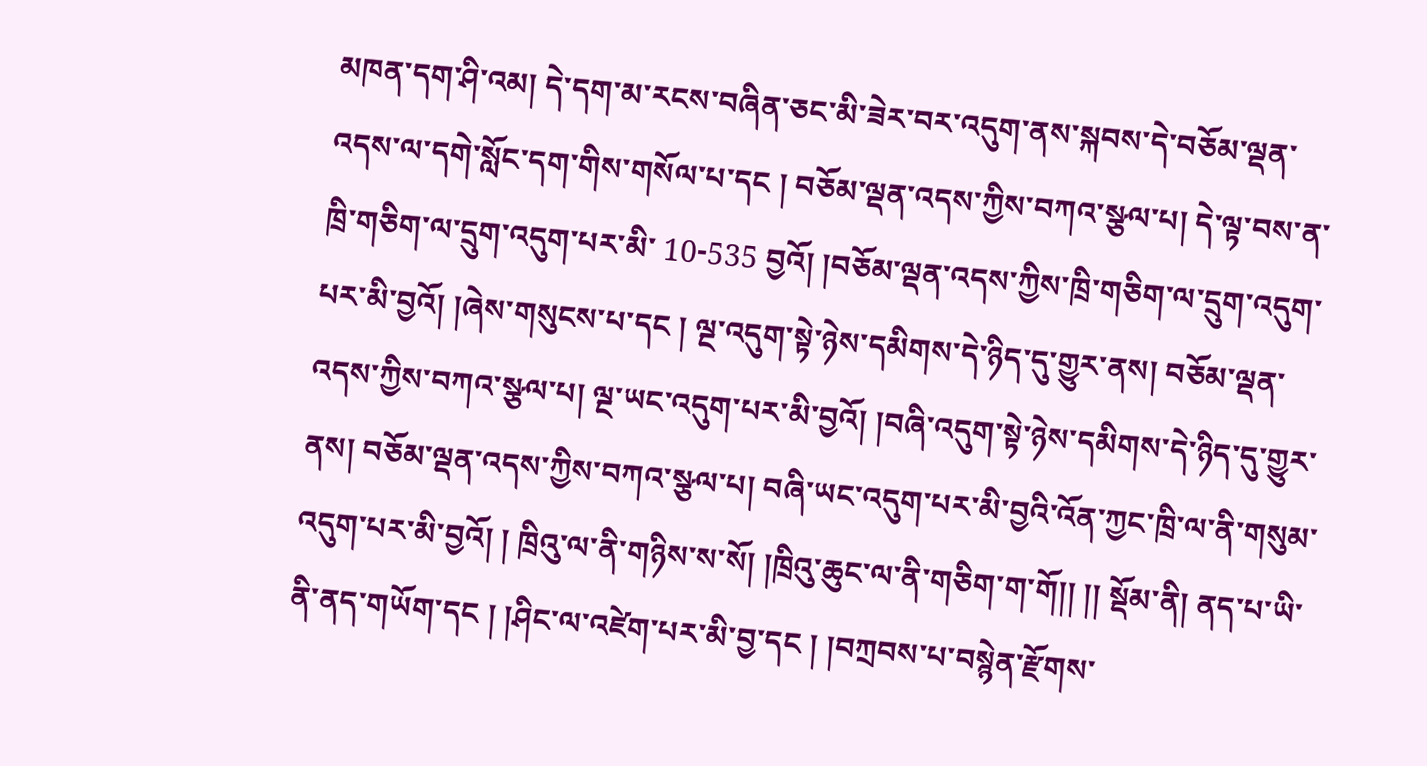མཁན་དག་ཤི་འམ། དེ་དག་མ་རངས་བཞིན་ཅང་མི་ཟེར་བར་འདུག་ནས་སྐབས་དེ་བཅོམ་ལྡན་འདས་ལ་དགེ་སློང་དག་གིས་གསོལ་པ་དང ། བཅོམ་ལྡན་འདས་ཀྱིས་བཀའ་སྩལ་པ། དེ་ལྟ་བས་ན་ཁྲི་གཅིག་ལ་དྲུག་འདུག་པར་མི་ 10-535 བྱའོ། །བཅོམ་ལྡན་འདས་ཀྱིས་ཁྲི་གཅིག་ལ་དྲུག་འདུག་པར་མི་བྱའོ། །ཞེས་གསུངས་པ་དང ། ལྔ་འདུག་སྟེ་ཉེས་དམིགས་དེ་ཉིད་དུ་གྱུར་ནས། བཅོམ་ལྡན་འདས་ཀྱིས་བཀའ་སྩལ་པ། ལྔ་ཡང་འདུག་པར་མི་བྱའོ། །བཞི་འདུག་སྟེ་ཉེས་དམིགས་དེ་ཉིད་དུ་གྱུར་ནས། བཅོམ་ལྡན་འདས་ཀྱིས་བཀའ་སྩལ་པ། བཞི་ཡང་འདུག་པར་མི་བྱའི་འོན་ཀྱང་ཁྲི་ལ་ནི་གསུམ་འདུག་པར་མི་བྱའོ། ། ཁྲིའུ་ལ་ནི་གཉིས་ས་སོ། །ཁྲིའུ་ཆུང་ལ་ནི་གཅིག་ག་གོ།། །། སྡོམ་ནི། ནད་པ་ཡི་ནི་ནད་གཡོག་དང ། །ཤིང་ལ་འཛེག་པར་མི་བྱ་དང ། །བཀྲབས་པ་བསྙེན་རྫོགས་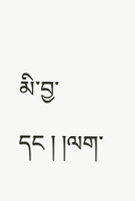མི་བྱ་དང ། །ལག་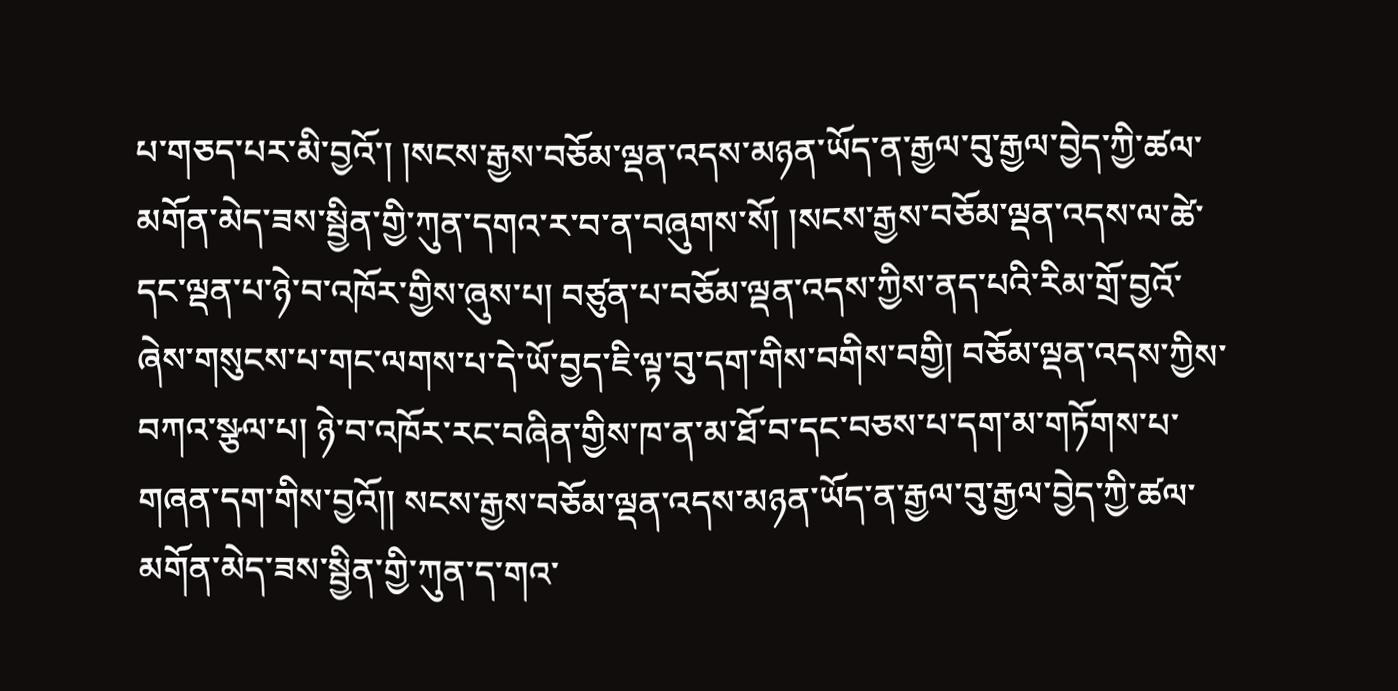པ་གཅད་པར་མི་བྱའོ་། །སངས་རྒྱས་བཅོམ་ལྡན་འདས་མཉན་ཡོད་ན་རྒྱལ་བུ་རྒྱལ་བྱེད་ཀྱི་ཚལ་མགོན་མེད་ཟས་སྦྱིན་གྱི་ཀུན་དགའ་ར་བ་ན་བཞུགས་སོ། །སངས་རྒྱས་བཅོམ་ལྡན་འདས་ལ་ཚེ་དང་ལྡན་པ་ཉེ་བ་འཁོར་གྱིས་ཞུས་པ། བཙུན་པ་བཅོམ་ལྡན་འདས་ཀྱིས་ནད་པའི་རིམ་གྲོ་བྱའོ་ཞེས་གསུངས་པ་གང་ལགས་པ་དེ་ཡོ་བྱད་ཇི་ལྟ་བུ་དག་གིས་བགིས་བགྱི། བཅོམ་ལྡན་འདས་ཀྱིས་བཀའ་སྩལ་པ། ཉེ་བ་འཁོར་རང་བཞིན་གྱིས་ཁ་ན་མ་ཐོ་བ་དང་བཅས་པ་དག་མ་གཏོགས་པ་གཞན་དག་གིས་བྱའོ།། སངས་རྒྱས་བཅོམ་ལྡན་འདས་མཉན་ཡོད་ན་རྒྱལ་བུ་རྒྱལ་བྱེད་ཀྱི་ཚལ་མགོན་མེད་ཟས་སྦྱིན་གྱི་ཀུན་ད་གའ་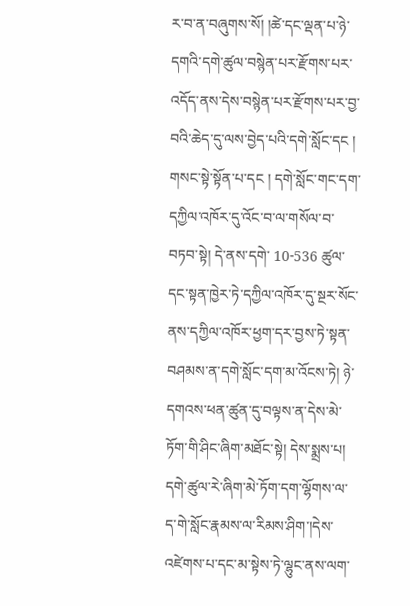ར་བ་ན་བཞུགས་སོ། །ཚེ་དང་ལྡན་པ་ཉེ་དགའི་དགེ་ཚུལ་བསྙེན་པར་རྫོགས་པར་འདོད་ནས་དེས་བསྙེན་པར་རྫོགས་པར་བྱ་བའི་ཆེད་དུ་ལས་བྱེད་པའི་དགེ་སློང་དང ། གསང་སྟེ་སྟོན་པ་དང ། དགེ་སློང་གང་དག་དཀྱིལ་འཁོར་དུ་འོང་བ་ལ་གསོལ་བ་བཏབ་སྟེ། དེ་ནས་དགེ་ 10-536 ཚུལ་དང་སྟན་ཁྱེར་ཏེ་དཀྱིལ་འཁོར་དུ་སྔར་སོང་ནས་དཀྱིལ་འཁོར་ཕྱག་དར་བྱས་ཏེ་སྟན་བཤམས་ན་དགེ་སློང་དག་མ་འོངས་ཏེ། ཉེ་དགའས་ཕན་ཚུན་དུ་བལྟས་ན་དེས་མེ་ཏོག་གི་ཤིང་ཞིག་མཐོང་སྟེ། དེས་སྨྲས་པ། དགེ་ཚུལ་རེ་ཞིག་མེ་ཏོག་དག་ལྷོགས་ལ་ད་གེ་སློང་རྣམས་ལ་རིམས་ཤིག་།དེས་འཛེགས་པ་དང་མ་སྟེས་ཏེ་ལྷུང་ནས་ལག་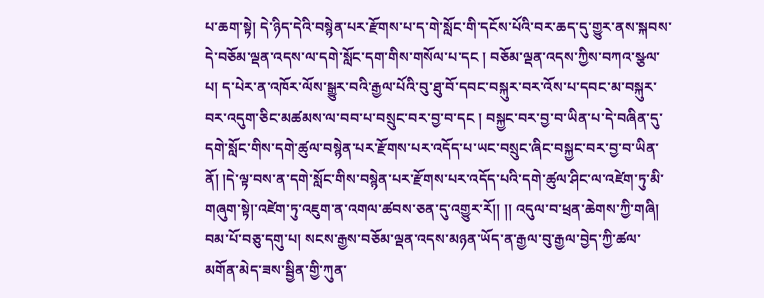པ་ཆག་སྟེ། དེ་ཉིད་དེའི་བསྙེན་པར་རྫོགས་པ་ད་གེ་སློང་གི་དངོས་པོའི་བར་ཆད་དུ་གྱུར་ནས་སྐབས་དེ་བཅོམ་ལྡན་འདས་ལ་དགེ་སློང་དག་གིས་གསོལ་པ་དང ། བཅོམ་ལྡན་འདས་ཀྱིས་བཀའ་སྩལ་པ། ད་པེར་ན་འཁོར་ལོས་སྒྱུར་བའི་རྒྱལ་པོའི་བུ་ཐུ་བོ་དབང་བསྐུར་བར་འོས་པ་དབང་མ་བསྐུར་བར་འདུག་ཅིང་མཚམས་ལ་བབ་པ་བསྲུང་བར་བྱ་བ་དང ། བསྐྱང་བར་བྱ་བ་ཡིན་པ་དེ་བཞིན་དུ་དགེ་སློང་གིས་དགེ་ཚུལ་བསྙེན་པར་རྫོགས་པར་འདོད་པ་ཡང་བསྲུང་ཞིང་བསྐྱང་བར་བྱ་བ་ཡིན་ནོ། །དེ་ལྟ་བས་ན་དགེ་སློང་གིས་བསྙེན་པར་རྫོགས་པར་འདོད་པའི་དགེ་ཚུལ་ཤིང་ལ་འཛེག་ཏུ་མི་གཞུག་སྟེ།་འཛེག་ཏུ་འཇུག་ན་འགལ་ཚབས་ཅན་དུ་འགྱུར་རོ།། །། འདུལ་བ་ཕྲན་ཆེགས་ཀྱི་གཞི། བམ་པོ་བཅུ་དགུ་པ། སངས་རྒྱས་བཅོམ་ལྡན་འདས་མཉན་ཡོད་ན་རྒྱལ་བུ་རྒྱལ་བྱེད་ཀྱི་ཚལ་མགོན་མེད་ཟས་སྦྱིན་གྱི་ཀུན་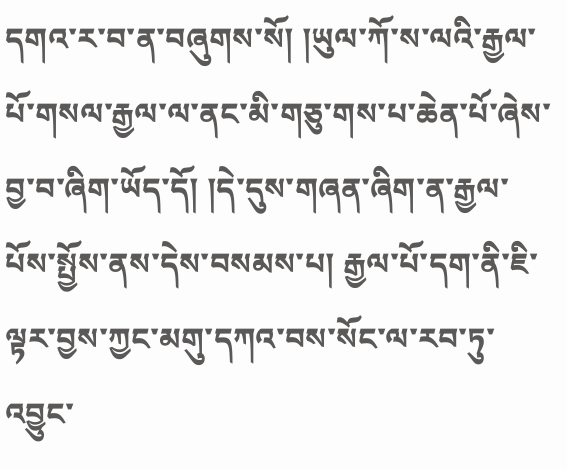དགའ་ར་བ་ན་བཞུགས་སོ། །ཡུལ་ཀོ་ས་ལའི་རྒྱལ་པོ་གསལ་རྒྱལ་ལ་ནང་མི་གཅུ་གས་པ་ཆེན་པོ་ཞེས་བྱ་བ་ཞིག་ཡོད་དོ། །དེ་དུས་གཞན་ཞིག་ན་རྒྱལ་པོས་སྤྱོས་ནས་དེས་བསམས་པ། རྒྱལ་པོ་དག་ནི་ཇི་ལྟར་བྱས་ཀྱང་མགུ་དཀའ་བས་སོང་ལ་རབ་ཏུ་འབྱུང་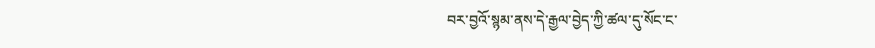བར་བྱའོ་སྙམ་ནས་དེ་རྒྱལ་བྱེད་ཀྱི་ཚལ་དུ་སོང་ང་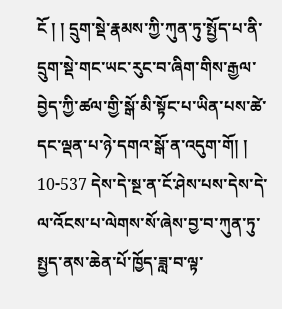ངོ ། ། དྲུག་སྡེ་རྣམས་ཀྱི་ཀུན་ཏུ་སྤྱོད་པ་ནི་དྲུག་སྡེ་གང་ཡང་རུང་བ་ཞིག་གིས་རྒྱལ་བྱེད་ཀྱི་ཚལ་གྱི་སྒོ་མི་སྟོང་པ་ཡིན་པས་ཚེ་དང་ལྡན་པ་ཉེ་དགའ་སྒོ་ན་འདུག་གོ། ། 10-537 དེས་དེ་སྔ་ན་ངོ་ཤེས་པས་དེས་དེ་ལ་འོངས་པ་ལེགས་སོ་ཞེས་བྱ་བ་ཀུན་ཏུ་སྤྱད་ནས་ཆེན་པོ་ཁྱོད་ཟླ་བ་ལྟ་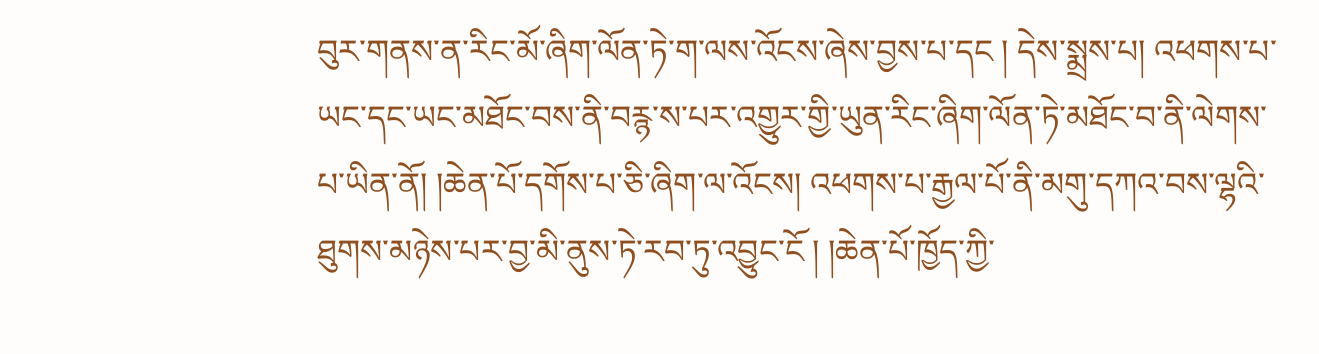བུར་གནས་ན་རིང་མོ་ཞིག་ལོན་ཏེ་ག་ལས་འོངས་ཞེས་བྱས་པ་དང ། དེས་སྨྲས་པ། འཕགས་པ་ཡང་དང་ཡང་མཐོང་བས་ནི་བརྙ་ས་པར་འགྱུར་གྱི་ཡུན་རིང་ཞིག་ལོན་ཏེ་མཐོང་བ་ནི་ལེགས་པ་ཡིན་ནོ། །ཆེན་པོ་དགོས་པ་ཅི་ཞིག་ལ་འོངས། འཕགས་པ་རྒྱལ་པོ་ནི་མགུ་དཀའ་བས་ལྷའི་ཐུགས་མཉེས་པར་བྱ་མི་ནུས་ཏེ་རབ་ཏུ་འབྱུང་ངོ ། །ཆེན་པོ་ཁྱོད་ཀྱི་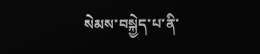སེམས་བསྐྱེད་པ་ནི་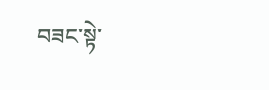བཟང་སྟེ་